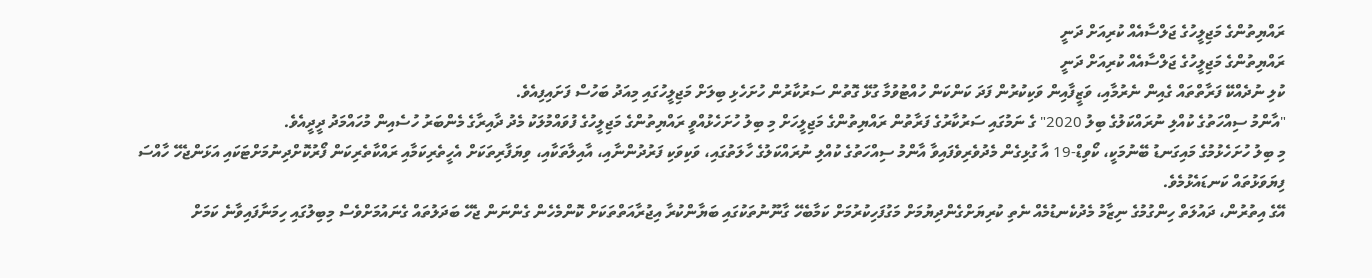ރައްޔިތުންގެ މަޖިލީހުގެ ޖަލްސާއެއް ކުރިއަށް ދަނީ
ރައްޔިތުންގެ މަޖިލީހުގެ ޖަލްސާއެއް ކުރިއަށް ދަނީ
ކުލި ނުދެއްކޭ ފަރާތްތައް ގެއިން ނެރުމާއި، ވަޒީފާއިން ވަކިކުރުން ފަދަ ކަންކަން ހުއްޓުވުމާ ގުޅޭ ގޮތުން ސަރުކާރުން ހުށަހެޅި ބިލަށް މަޖިލީހުގައި މިއަދު ބަހުސް ފަށައިފިއެވެ.
"އާންމު ސިއްހަތުގެ ކުއްލި ނުރައްކަލުގެ ބިލު 2020" ގެ ނަމުގައި ސަރުކާރުގެ ފަރާތުން ރައްޔިތުންގެ މަޖިލީހަށް މި ބިލު ހުށަހެޅުއްވީ ރައްޔިތުންގެ މަޖިލީހުގެ ފުވައްމުލަކު މެދު ދާއިރާގެ މެންބަރު ހުސެއިން މުހައްމަދު ދީދީއެވެ.
މި ބިލު ހުށަހެޅުމުގެ މައިގަނޑު ބޭނުމަކީ، ކޯވިޑް-19 އާ ގުޅިގެން މެދުވެރިވެފައިވާ އާންމު ސިއްހަތުގެ ކުއްލި ނުރައްކަލުގެ ހާލަތުގައި، ވަކިވަކި ފަރުދުންނާއި، އާއިލާތަކާއި، ވިޔަފާރިތަކަށް އެހީތެރިކަމާއި ރައްކާތެރިކަން ފޯރުކޮށްދިނުމަށްޓަކައި އަޅަންޖެހޭ ހާއްސަ ފިޔަވަޅުތައް ކަނޑައެޅުމެވެ.
އޭގެ އިތުރުން، ދައުލަތް ހިންގުމުގެ ނިޒާމު މެދުކެނޑުމެއް ނެތި ކުރިޔަށްގެންދިޔުމަށް މަގުފަހިކުރުމަށް ކަމާބެހޭ ގާނޫނުތަކުގައި ބަޔާންކުރާ އިޖުރާއަތްތަކަށް ކޮންމެހެން ގެންނަން ޖެހޭ ބަދަލުތައް ގެނައުމަށްވެސް މިބިލުގައި ހިމަނާފައިވާނެ ކަމަށް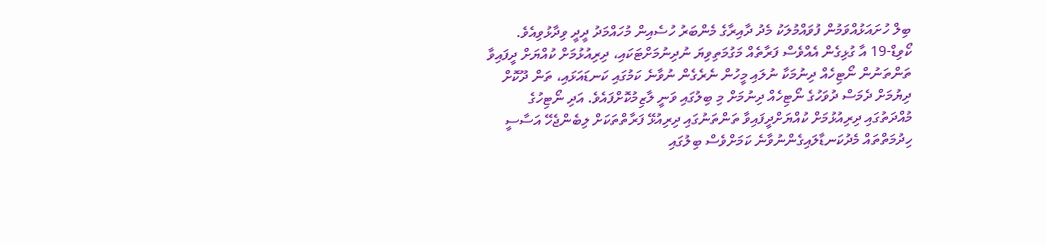ބިލް ހުށައަޅުއްވަމުން ފުވައްމުލަކު މެދު ދާއިރާގެ މެންބަރު ހުސެއިން މުހައްމަދު ދީދީ ވިދާޅުވިއެވެ.
ކޯވިޑް-19 އާ ގުޅިގެން އެއްވެސް ފަރާތެއް މަގުމަތިވިޔަ ނުދިނުމަށްޓަކައި، ދިރިއުޅުމަށް ކުއްޔަށް ދީފައިވާ ތަންތަނުން ނޯޓިހެއް ދިނުމަކާ ނުލައި މީހުން ނެރެގެން ނުވާނެ ކަމުގައި ކަނޑައަޅައި، ތަން ދޫކޮށް ދިޔުމަށް ދެމަސް ދުވަހުގެ ނޯޓިހެއް ދިނުމަށް މި ބިލުގައި ވަނީ ލާޒިމުކޮށްފައެވެ. އަދި ނޯޓިހުގެ މުއްދަތުގައި ދިރިއުޅުމަށް ކުއްޔަށްދީފައިވާ ތަންތަނުގައި ދިރިއުޅޭ ފަރާތްތަކަށް ލިބެންޖެހޭ އަސާސީ ހިދުމަތްތައް މެދުކަނޑާލައިގެންނުވާނެ ކަމަށްވެސް ބިލުގައި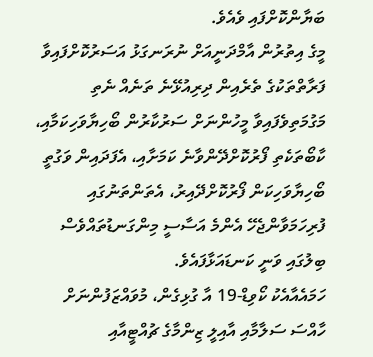ބަޔާންކޮށްފައި ވެއެވެ.
މީގެ އިތުރުން އާމްދަނީއަށް ނުރަނގަޅު އަސަރުކޮށްފައިވާ ފަރާތްތަކުގެ ތެރެއިން ދިރިއުޅޭނެ ތަނެއް ނެތި މަގުމަތިވެފައިވާ މީހުންނަށް ސަރުކާރުން ބޯހިޔާވަހިކަމާއި، ކާބޯތަކެތި ފޯރުކޮށްދޭންވާނެ ކަމަށާއި، އެފަދައިން ވަގުތީ ބޯހިޔާވަހިކަން ފޯރުކޮށްދޭއިރު، އެތަންތަނުގައި ފުރިހަމަވާންޖެހޭ އެންމެ އަސާސީ މިންގަނޑުތައްވެސް ބިލުގައި ވަނީ ކަނޑައަޅާފައެވެ.
ހަމައެއާއެކު ކޯވިޑް-19 އާ ގުޅިގެން، މުވައްޒަފުންނަށް ހާއްސަ ސަލާމާއި އާއިލީ ޒިންމާގެ ޗުއްޓީއާއި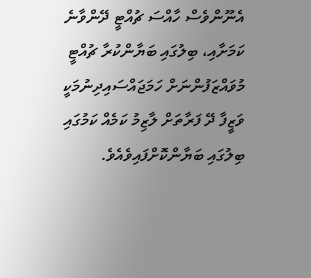އެނޫންވެސް ހާއްސަ ޗުއްޓީ ދޭންވާނެ ކަމަށާއި، ބިލުގައި ބަޔާންކުރާ ޗުއްޓީ މުވައްޒަފުންނަށް ހަމަޖައްސައިދިނުމަކީ ވަޒީފާ ދޭ ފަރާތަށް ލާޒިމު ކަމެއް ކަމުގައި ބިލުގައި ބަޔާންކޮށްފައިވެއެވެ.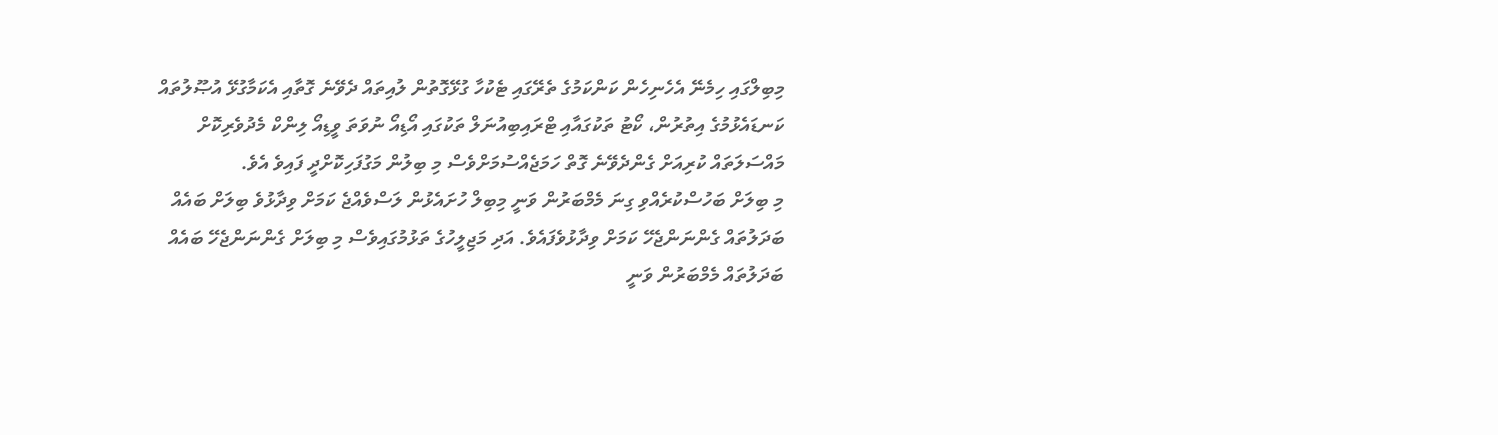މިބިލްގައި ހިމެނޭ އެހެނިހެން ކަންކަމުގެ ތެރޭގައި ޓެކުހާ ގުޅޭގޮތުން ލުއިތައް ދެވޭނެ ގޮތާއި އެކަމާގުޅޭ އުޞޫލުތައް ކަނޑައެޅުމުގެ އިތުރުން، ކޯޓު ތަކުގައާއި ޓްރައިބިއުނަލް ތަކުގައި އޯޑިއޯ ނުވަތަ ވީޑިއޯ ލިންކް މެދުވެރިކޮށް މައްސަލަތައް ކުރިއަށް ގެންދެވޭނެ ގޮތް ހަމަޖެއްސުމަށްވެސް މި ބިލުން މަގުފަހިކޮށްދީ ފައިވެ އެވެ.
މި ބިލަށް ބަހުސްކުރެއްވި ގިނަ މެމްބަރުން ވަނީ މިބިލް ހުށައެޅުން ލަސްވެއްޖެ ކަމަށް ވިދާޅުވެ ބިލަށް ބައެއް ބަދަލުތައް ގެންނަންޖެހޭ ކަމަށް ވިދާޅުވެފައެވެ. އަދި މަޖިލީހުގެ ތަޅުމުގައިވެސް މި ބިލަށް ގެންނަންޖެހޭ ބައެއް ބަދަލުތައް މެމްބަރުން ވަނީ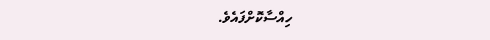ހިއްސާކޮށްފައެވެ.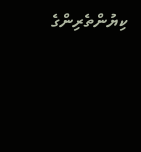ކިޔުންތެރިންގެ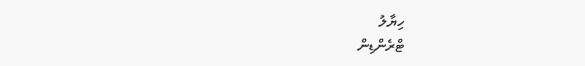ހިޔާލު
ޓްރެންޑިން